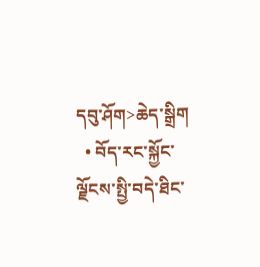དབུ་ཤོག>ཆེད་སྒྲིག
  • བོད་རང་སྐྱོང་ལྗོངས་སྤྱི་བདེ་ཐིང་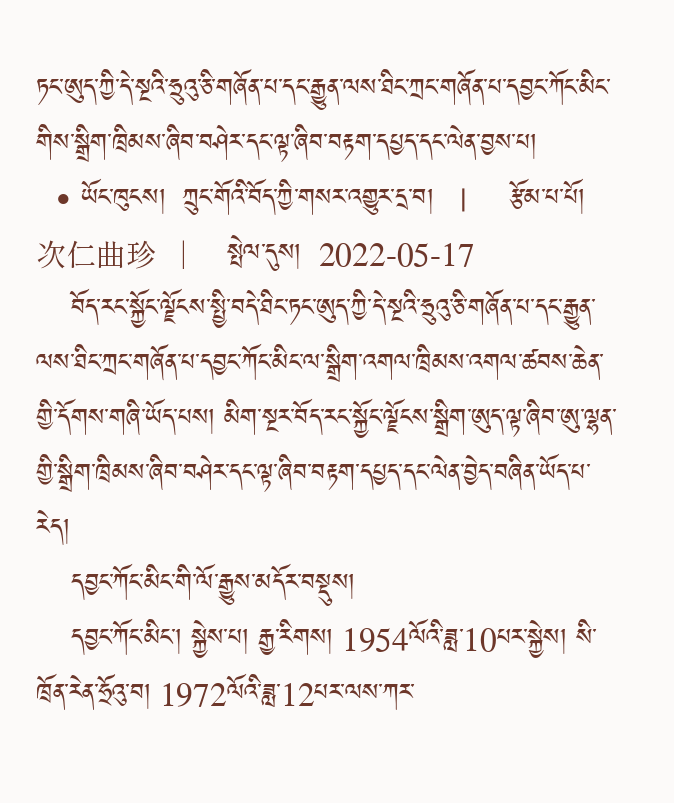ཏང་ཨུད་ཀྱི་དེ་སྔའི་ཧྲུའུ་ཅི་གཞོན་པ་དང་རྒྱུན་ལས་ཐིང་ཀྲང་གཞོན་པ་དབྱང་ཀོང་མིང་གིས་སྒྲིག་ཁྲིམས་ཞིབ་བཤེར་དང་ལྟ་ཞིབ་བརྟག་དཔྱད་དང་ལེན་བྱས་པ།
  • ཡོང་ཁུངས།  ཀྲུང་གོའི་བོད་ཀྱི་གསར་འགྱུར་དྲ་བ།   |     རྩོམ་པ་པོ།  次仁曲珍   |     སྤེལ་དུས།  2022-05-17
    བོད་རང་སྐྱོང་ལྗོངས་སྤྱི་བདེ་ཐིང་ཏང་ཨུད་ཀྱི་དེ་སྔའི་ཧྲུའུ་ཅི་གཞོན་པ་དང་རྒྱུན་ལས་ཐིང་ཀྲང་གཞོན་པ་དབྱང་ཀོང་མིང་ལ་སྒྲིག་འགལ་ཁྲིམས་འགལ་ཚབས་ཆེན་གྱི་དོགས་གཞི་ཡོད་པས། མིག་སྔར་བོད་རང་སྐྱོང་ལྗོངས་སྒྲིག་ཨུད་ལྟ་ཞིབ་ཨུ་ལྷན་གྱི་སྒྲིག་ཁྲིམས་ཞིབ་བཤེར་དང་ལྟ་ཞིབ་བརྟག་དཔྱད་དང་ལེན་བྱེད་བཞིན་ཡོད་པ་རེད།
    དབྱང་ཀོང་མིང་གི་ལོ་རྒྱུས་མདོར་བསྡུས།
    དབྱང་ཀོང་མིང་། སྐྱེས་པ། རྒྱ་རིགས། 1954ལོའི་ཟླ་10པར་སྐྱེས། སི་ཁྲོན་རེན་ཧྲོའུ་བ། 1972ལོའི་ཟླ་12པར་ལས་ཀར་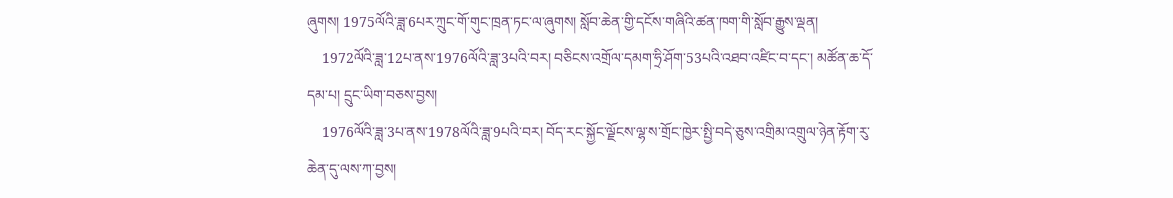ཞུགས། 1975ལོའི་ཟླ་6པར་ཀྲུང་གོ་གུང་ཁྲན་ཏང་ལ་ཞུགས། སློབ་ཆེན་གྱི་དངོས་གཞིའི་ཚན་ཁག་གི་སློབ་རྒྱུས་ལྡན།
    1972ལོའི་ཟླ་12པ་ནས་1976ལོའི་ཟླ་3པའི་བར། བཅིངས་འགྲོལ་དམག་ཧྲི་ཤོག་53པའི་འཐབ་འཛིང་བ་དང་། མཚོན་ཆ་དོ་དམ་པ། དྲུང་ཡིག་བཅས་བྱས།
    1976ལོའི་ཟླ་3པ་ནས་1978ལོའི་ཟླ་9པའི་བར། བོད་རང་སྐྱོང་ལྗོངས་ལྷ་ས་གྲོང་ཁྱེར་སྤྱི་བདེ་ཅུས་འགྲིམ་འགྲུལ་ཉེན་རྟོག་རུ་ཆེན་དུ་ལས་ཀ་བྱས།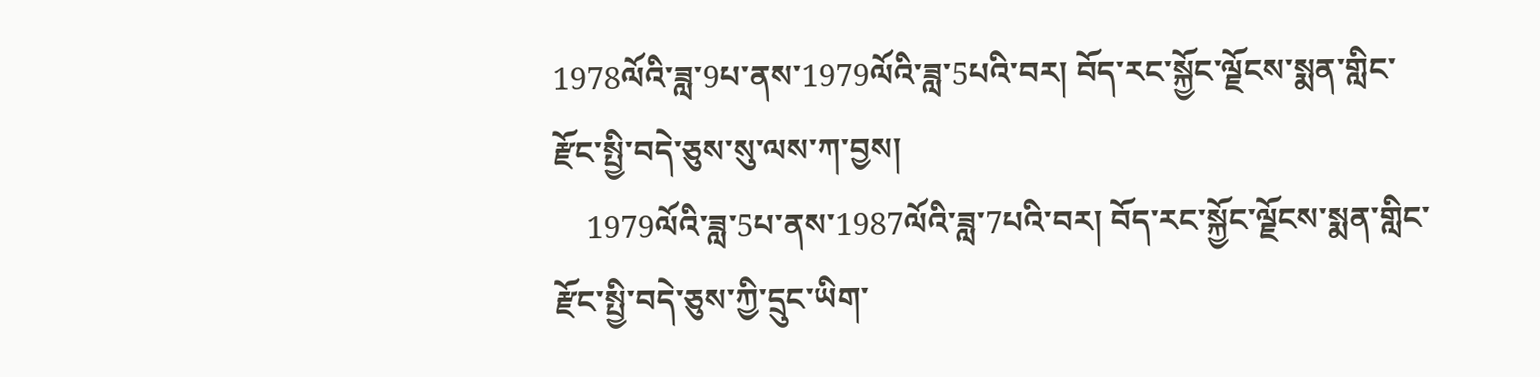1978ལོའི་ཟླ་9པ་ནས་1979ལོའི་ཟླ་5པའི་བར། བོད་རང་སྐྱོང་ལྗོངས་སྨན་གླིང་རྫོང་སྤྱི་བདེ་ཅུས་སུ་ལས་ཀ་བྱས།
    1979ལོའི་ཟླ་5པ་ནས་1987ལོའི་ཟླ་7པའི་བར། བོད་རང་སྐྱོང་ལྗོངས་སྨན་གླིང་རྫོང་སྤྱི་བདེ་ཅུས་ཀྱི་དྲུང་ཡིག་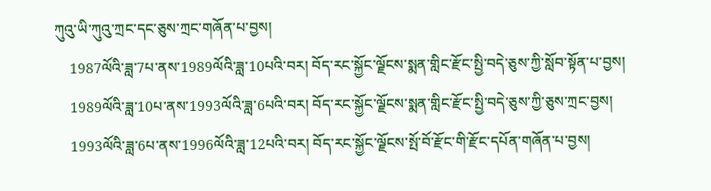ཀུའུ་ཡི་ཀུའུ་ཀྲང་དང་ཅུས་ཀྲང་གཞོན་པ་བྱས།
    1987ལོའི་ཟླ་7པ་ནས་1989ལོའི་ཟླ་10པའི་བར། བོད་རང་སྐྱོང་ལྗོངས་སྨན་གླིང་རྫོང་སྤྱི་བདེ་ཅུས་ཀྱི་སློབ་སྟོན་པ་བྱས།
    1989ལོའི་ཟླ་10པ་ནས་1993ལོའི་ཟླ་6པའི་བར། བོད་རང་སྐྱོང་ལྗོངས་སྨན་གླིང་རྫོང་སྤྱི་བདེ་ཅུས་ཀྱི་ཅུས་ཀྲང་བྱས།
    1993ལོའི་ཟླ་6པ་ནས་1996ལོའི་ཟླ་12པའི་བར། བོད་རང་སྐྱོང་ལྗོངས་སྤོ་བོ་རྫོང་གི་རྫོང་དཔོན་གཞོན་པ་བྱས།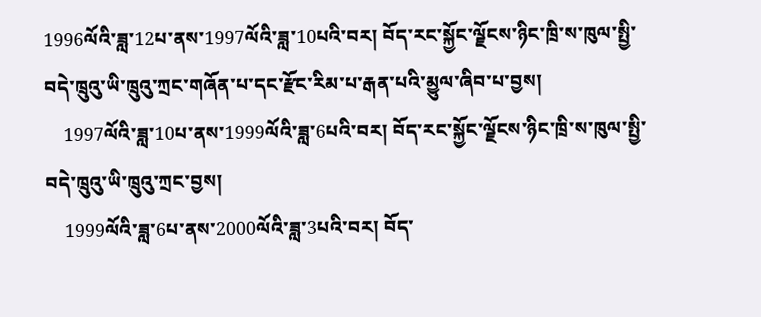1996ལོའི་ཟླ་12པ་ནས་1997ལོའི་ཟླ་10པའི་བར། བོད་རང་སྐྱོང་ལྗོངས་ཉིང་ཁྲི་ས་ཁུལ་སྤྱི་བདེ་ཁྲུའུ་ཡི་ཁྲུའུ་ཀྲང་གཞོན་པ་དང་རྫོང་རིམ་པ་རྒན་པའི་མྱུལ་ཞིབ་པ་བྱས།
    1997ལོའི་ཟླ་10པ་ནས་1999ལོའི་ཟླ་6པའི་བར། བོད་རང་སྐྱོང་ལྗོངས་ཉིང་ཁྲི་ས་ཁུལ་སྤྱི་བདེ་ཁྲུའུ་ཡི་ཁྲུའུ་ཀྲང་བྱས།
    1999ལོའི་ཟླ་6པ་ནས་2000ལོའི་ཟླ་3པའི་བར། བོད་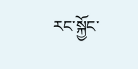རང་སྐྱོང་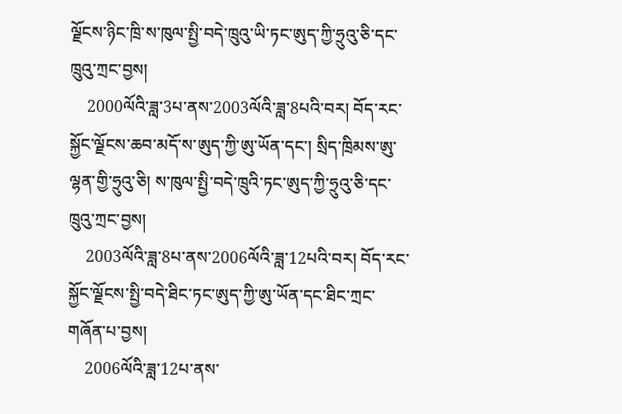ལྗོངས་ཉིང་ཁྲི་ས་ཁུལ་སྤྱི་བདེ་ཁྲུའུ་ཡི་ཏང་ཨུད་ཀྱི་ཧྲུའུ་ཅི་དང་ཁྲུའུ་ཀྲང་བྱས།
    2000ལོའི་ཟླ་3པ་ནས་2003ལོའི་ཟླ་8པའི་བར། བོད་རང་སྐྱོང་ལྗོངས་ཆབ་མདོ་ས་ཨུད་ཀྱི་ཨུ་ཡོན་དང་། སྲིད་ཁྲིམས་ཨུ་ལྷན་གྱི་ཧྲུའུ་ཅི། ས་ཁུལ་སྤྱི་བདེ་ཁྲུའི་ཏང་ཨུད་ཀྱི་ཧྲུའུ་ཅི་དང་ཁྲུའུ་ཀྲང་བྱས།
    2003ལོའི་ཟླ་8པ་ནས་2006ལོའི་ཟླ་12པའི་བར། བོད་རང་སྐྱོང་ལྗོངས་སྤྱི་བདེ་ཐིང་ཏང་ཨུད་ཀྱི་ཨུ་ཡོན་དང་ཐིང་ཀྲང་གཞོན་པ་བྱས།
    2006ལོའི་ཟླ་12པ་ནས་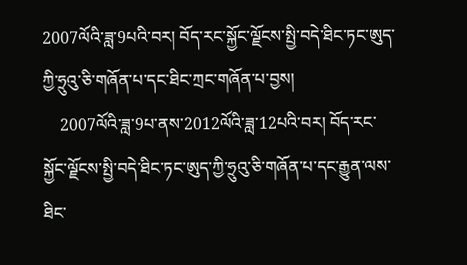2007ལོའི་ཟླ་9པའི་བར། བོད་རང་སྐྱོང་ལྗོངས་སྤྱི་བདེ་ཐིང་ཏང་ཨུད་ཀྱི་ཧྲུའུ་ཅི་གཞོན་པ་དང་ཐིང་ཀྲང་གཞོན་པ་བྱས།
    2007ལོའི་ཟླ་9པ་ནས་2012ལོའི་ཟླ་12པའི་བར། བོད་རང་སྐྱོང་ལྗོངས་སྤྱི་བདེ་ཐིང་ཏང་ཨུད་ཀྱི་ཧྲུའུ་ཅི་གཞོན་པ་དང་རྒྱུན་ལས་ཐིང་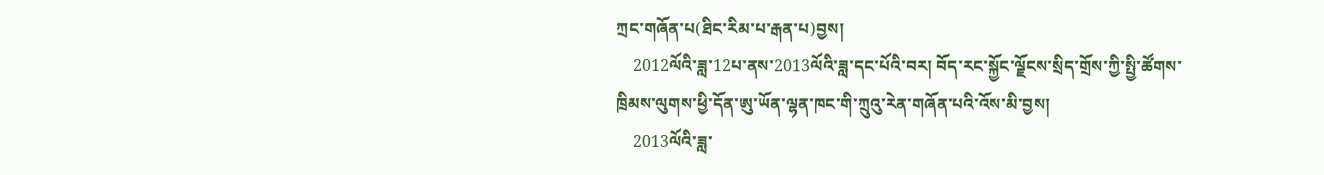ཀྲང་གཞོན་པ(ཐིང་རིམ་པ་རྒན་པ)བྱས།
    2012ལོའི་ཟླ་12པ་ནས་2013ལོའི་ཟླ་དང་པོའི་བར། བོད་རང་སྐྱོང་ལྗོངས་སྲིད་གྲོས་ཀྱི་སྤྱི་ཚོགས་ཁྲིམས་ལུགས་ཕྱི་དོན་ཨུ་ཡོན་ལྷན་ཁང་གི་ཀྲུའུ་རེན་གཞོན་པའི་འོས་མི་བྱས།
    2013ལོའི་ཟླ་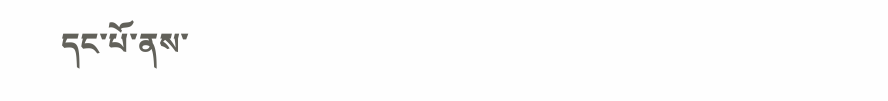དང་པོ་ནས་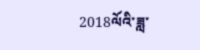2018ལོའི་ཟླ་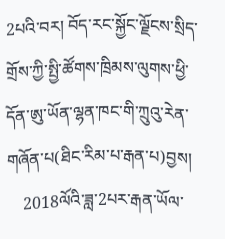2པའི་བར། བོད་རང་སྐྱོང་ལྗོངས་སྲིད་གྲོས་ཀྱི་སྤྱི་ཚོགས་ཁྲིམས་ལུགས་ཕྱི་དོན་ཨུ་ཡོན་ལྷན་ཁང་གི་ཀྲུའུ་རེན་གཞོན་པ(ཐིང་རིམ་པ་རྒན་པ)བྱས།
    2018ལོའི་ཟླ་2པར་རྒན་ཡོལ་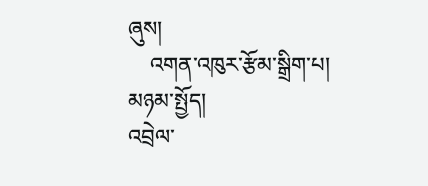ཞུས།
    འགན་འཁུར་རྩོམ་སྒྲིག་པ།
མཉམ་སྤྱོད།
འབྲེལ་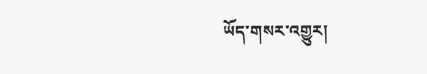ཡོད་གསར་འགྱུར།